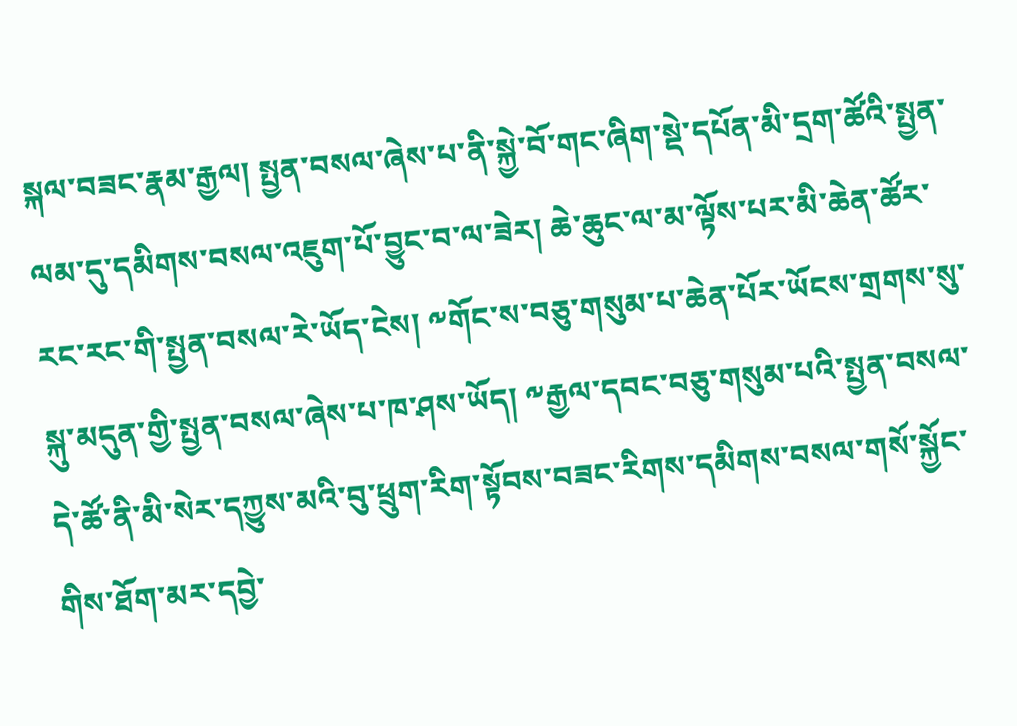སྐལ་བཟང་རྣམ་རྒྱལ། སྤྱན་བསལ་ཞེས་པ་ནི་སྐྱེ་བོ་གང་ཞིག་སྡེ་དཔོན་མི་དྲག་ཚོའི་སྤྱན་ལམ་དུ་དམིགས་བསལ་འཇུག་པོ་བྱུང་བ་ལ་ཟེར། ཆེ་ཆུང་ལ་མ་ལྟོས་པར་མི་ཆེན་ཚོར་རང་རང་གི་སྤྱན་བསལ་རེ་ཡོད་ངེས། ༸གོང་ས་བཅུ་གསུམ་པ་ཆེན་པོར་ཡོངས་གྲགས་སུ་སྐུ་མདུན་གྱི་སྤྱན་བསལ་ཞེས་པ་ཁ་ཤས་ཡོད། ༸རྒྱལ་དབང་བཅུ་གསུམ་པའི་སྤྱན་བསལ་དེ་ཚོ་ནི་མི་སེར་དཀྱུས་མའི་བུ་ཕྲུག་རིག་སྟོབས་བཟང་རིགས་དམིགས་བསལ་གསོ་སྐྱོང་གིས་ཐོག་མར་དབྱེ་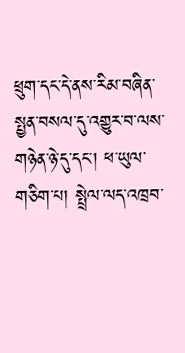ཕྲུག་དང་དེ་ནས་རིམ་བཞིན་སྤྱན་བསལ་དུ་འགྱུར་བ་ལས་གཉེན་ཉེ་དུ་དང་། ཕ་ཡུལ་གཅིག་པ། སྤྲེལ་ལད་འཁྲབ་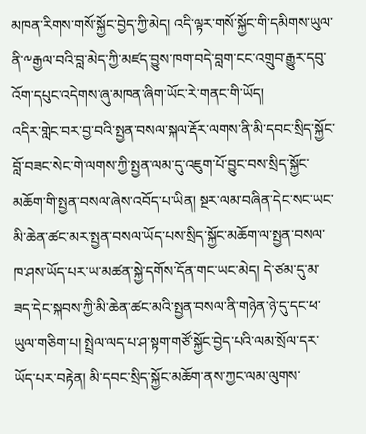མཁན་རིགས་གསོ་སྐྱོང་བྱེད་ཀྱི་མེད། འདི་ལྟར་གསོ་སྐྱོང་གི་དམིགས་ཡུལ་ནི་༸རྒྱལ་བའི་བླ་མེད་ཀྱི་མཛད་བྱུས་ཁག་བདེ་བླག་ངང་འགྲུབ་རྒྱུར་དབུ་འོག་དཔུང་འདེགས་ཞུ་མཁན་ཞིག་ཡོང་རེ་གནང་གི་ཡོད།
འདིར་གླེང་བར་བྱ་བའི་སྤྱན་བསལ་སྐལ་རྡོར་ལགས་ནི་མི་དབང་སྲིད་སྐྱོང་བློ་བཟང་སེང་གེ་ལགས་ཀྱི་སྤྱན་ལམ་དུ་འཇུག་པོ་བྱུང་བས་སྲིད་སྐྱོང་མཆོག་གི་སྤྱན་བསལ་ཞེས་འབོད་པ་ཡིན། སྔར་ལམ་བཞིན་དེང་སང་ཡང་མི་ཆེན་ཚང་མར་སྤྱན་བསལ་ཡོད་པས་སྲིད་སྐྱོང་མཆོག་ལ་སྤྱན་བསལ་ཁ་ཤས་ཡོད་པར་ཡ་མཚན་སྐྱེ་དགོས་དོན་གང་ཡང་མེད། དེ་ཙམ་དུ་མ་ཟད་དེང་སྐབས་ཀྱི་མི་ཆེན་ཚང་མའི་སྤྱན་བསལ་ནི་གཉེན་ཉེ་དུ་དང་ཕ་ཡུལ་གཅིག་པ། སྤྲེལ་ལད་པ་ཤ་སྟག་གཙོ་སྐྱོང་བྱེད་པའི་ལམ་སྲོལ་དར་ཡོད་པར་བརྟེན། མི་དབང་སྲིད་སྐྱོང་མཆོག་ནས་ཀྱང་ལམ་ལུགས་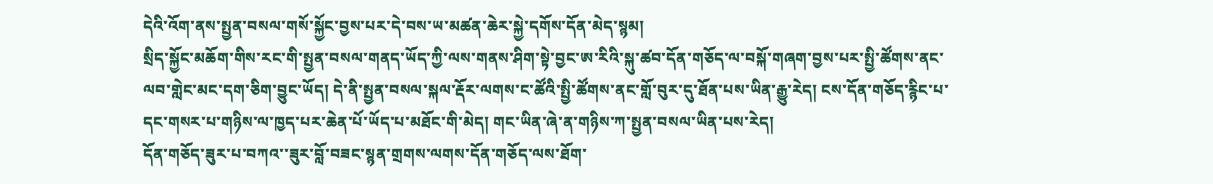དེའི་འོག་ནས་སྤྱན་བསལ་གསོ་སྐྱོང་བྱས་པར་དེ་བས་ཡ་མཚན་ཆེར་སྐྱེ་དགོས་དོན་མེད་སྙམ།
སྲིད་སྐྱོང་མཆོག་གིས་རང་གི་སྤྱན་བསལ་གནད་ཡོད་ཀྱི་ལས་གནས་ཤིག་སྟེ་བྱང་ཨ་རིའི་སྐུ་ཚབ་དོན་གཅོད་ལ་བསྐོ་གཞག་བྱས་པར་སྤྱི་ཚོགས་ནང་ལབ་གླེང་མང་དག་ཅིག་བྱུང་ཡོད། དེ་ནི་སྤྱན་བསལ་སྐལ་རྡོར་ལགས་ང་ཚོའི་སྤྱི་ཚོགས་ནང་གློ་བུར་དུ་ཐོན་པས་ཡིན་རྒྱུ་རེད། ངས་དོན་གཅོད་རྙིང་པ་དང་གསར་པ་གཉིས་ལ་ཁྱད་པར་ཆེན་པོ་ཡོད་པ་མཐོང་གི་མེད། གང་ཡིན་ཞེ་ན་གཉིས་ཀ་སྤྱན་བསལ་ཡིན་པས་རེད།
དོན་གཅོད་ཟུར་པ་བཀའ་་ཟུར་བློ་བཟང་སྙན་གྲགས་ལགས་དོན་གཅོད་ལས་ཐོག་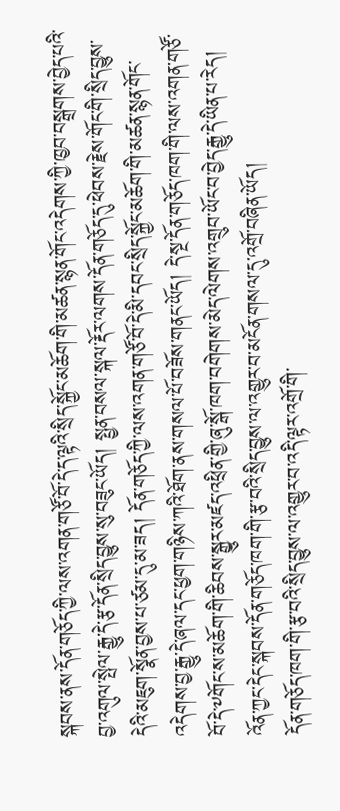སྐབས་ནས་དོན་གཅོད་ཀྱི་ལས་འགན་གཙོ་བོ་དེ་ད་ལྟའི་སྲིད་སྐྱོང་མཆོག་གི་མཚན་སྙན་གོང་འདེགས་ཀྱི་ཁྱབ་བསྒྲགས་བྱེད་པའི་བྱ་འགུལ་སྤེལ་རྒྱུ་དེ་རྩ་དོན་སྲིད་བྱུས་སུ་བཟུང་ཡོད། སྤྱན་བསལ་སྐལ་རྡོར་ལགས་དོན་གཅོད་དུ་ཕེབས་རྗེས་གོང་གི་སྲིད་བྱུས་དེའི་མཇུག་སྣོན་བྱས་པ་ཙམ་དུ་མ་ཟད། དོན་གཅོད་ཀྱི་ལས་འགན་གཙོ་བོ་དེ་མི་དབང་སྲིད་སྐྱོང་མཆོག་གི་མཚན་སྙན་གོང་འདེགས་བྱ་རྒྱུ་དེ་ཞལ་དང་ཕྱག་གཉིས་ཀའི་ཐོག་ནས་གསལ་པོ་བཟོས་གནང་ཡོད། དེ་སྔ་དོན་གཅོད་ཁག་གི་ལས་འགན་གཙོ་བོ་དེ་༸གོང་ས་མཆོག་གི་ཆིབས་སྒྱུར་མཛད་འཕྲིན་གྱི་ཞུ་སྒོ་ཁག་བགེགས་མེད་ལེགས་འགྲུབ་ཡོང་བ་བྱེད་རྒྱུ་དེ་ཡིན་པ་རེད། འོན་ཀྱང་དེང་སྐབས་དོན་གཅོད་ཁག་གི་རྩ་བའི་སྲིད་བྱུས་ལ་འགྱུར་བ་མངོན་གསལ་དུ་འགྲོ་བཞིན་ཡོད།
དོན་གཅོད་ཁག་གི་རྩ་བའི་སྲིད་བྱུས་ལ་འགྱུར་བ་འདི་ལྟར་འགྲོ་གི་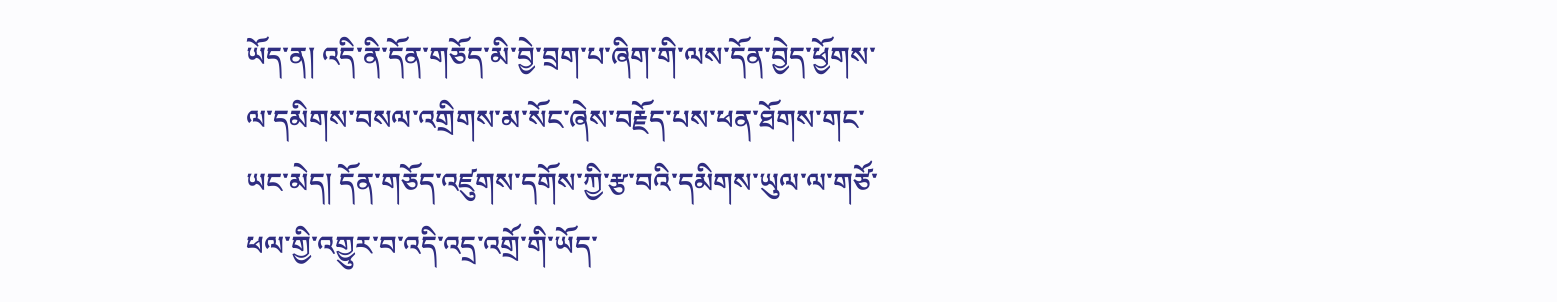ཡོད་ན། འདི་ནི་དོན་གཅོད་མི་བྱེ་བྲག་པ་ཞིག་གི་ལས་དོན་བྱེད་ཕྱོགས་ལ་དམིགས་བསལ་འགྲིགས་མ་སོང་ཞེས་བརྗོད་པས་ཕན་ཐོགས་གང་ཡང་མེད། དོན་གཅོད་འཛུགས་དགོས་ཀྱི་རྩ་བའི་དམིགས་ཡུལ་ལ་གཙོ་ཕལ་གྱི་འགྱུར་བ་འདི་འདྲ་འགྲོ་གི་ཡོད་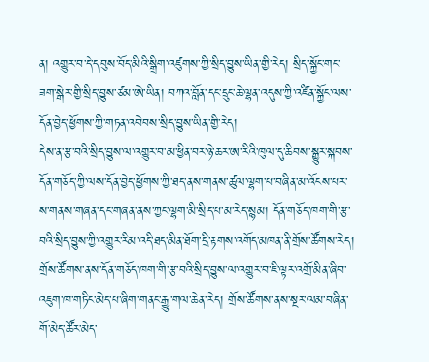ན། འགྱུར་བ་དེ་དབུས་བོད་མིའི་སྒྲིག་འཛུགས་ཀྱི་སྲིད་བྱུས་ཡིན་གྱི་རེད། སྲིད་སྐྱོང་གང་ཟག་སྒེར་གྱི་སྲིད་བྱུས་ཙམ་ཨེ་ཡིན། བཀའ་བློན་དང་དྲུང་ཆེ་ལྷན་འདུས་ཀྱི་འཛིན་སྐྱོང་ལས་དོན་བྱེད་ཕྱོགས་ཀྱི་གཏན་འབེབས་སྲིད་བྱུས་ཡིན་གྱི་རེད།
དེས་ན་རྩ་བའི་སྲིད་བྱུས་ལ་འགྱུར་བ་མ་ཕྱིན་བར་ཉེ་ཆར་ཨ་རིའི་ཁུལ་དུ་ཆིབས་སྒྱུར་སྐབས་དོན་གཅོད་ཀྱི་ལས་དོན་བྱེད་ཕྱོགས་ཀྱི་ཐད་ནས་གནས་ཚུལ་ལྷག་པ་བཞིན་མ་འོངས་པར་ས་གནས་གཞན་དང་གཞན་ནས་ཀྱང་ལྷག་མི་སྲིད་པ་མ་རེད་སྙམ། དོན་གཅོད་ཁག་གི་རྩ་བའི་སྲིད་བྱུས་ཀྱི་འགྱུར་རིམ་འདི་ཐད་མིན་ཐོག་དྲི་རྟགས་འགོད་མཁན་ནི་གྲོས་ཚོགས་རེད། གྲོས་ཚོགས་ནས་དོན་གཅོད་ཁག་གི་རྩ་བའི་སྲིད་བྱུས་ལ་འགྱུར་བ་ཇི་ལྟར་འགྲོ་མིན་ཞིབ་འཇུག་ཁ་གཏིང་མེད་པ་ཞིག་གནང་རྒྱུ་གལ་ཆེན་རེད། གྲོས་ཚོགས་ནས་སྔར་ལམ་བཞིན་གོ་མེད་ཚོར་མེད་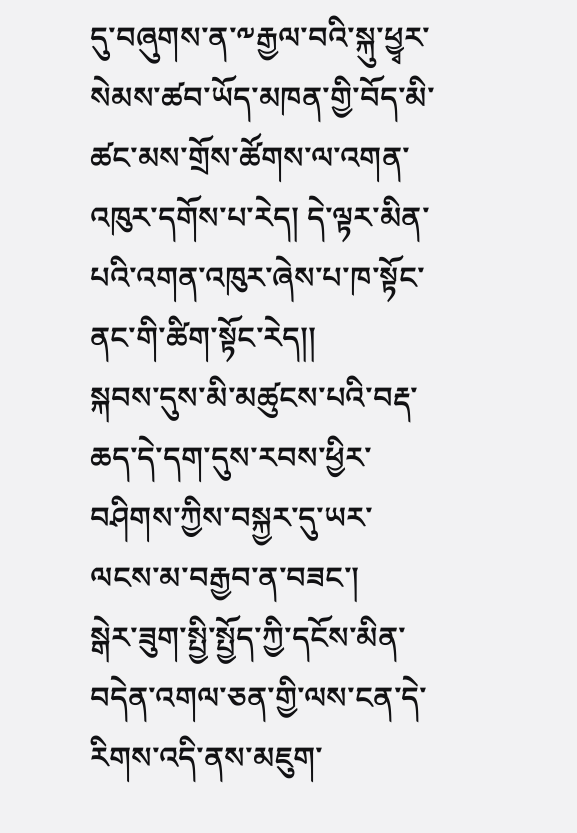དུ་བཞུགས་ན་༸རྒྱལ་བའི་སྐུ་ཕྱྭར་སེམས་ཚབ་ཡོད་མཁན་གྱི་བོད་མི་ཚང་མས་གྲོས་ཚོགས་ལ་འགན་འཁུར་དགོས་པ་རེད། དེ་ལྟར་མིན་པའི་འགན་འཁུར་ཞེས་པ་ཁ་སྟོང་ནང་གི་ཚིག་སྟོང་རེད།།
སྐབས་དུས་མི་མཚུངས་པའི་བརྡ་ཆད་དེ་དག་དུས་རབས་ཕྱིར་བཤིགས་ཀྱིས་བསྐྱར་དུ་ཡར་ལངས་མ་བརྒྱབ་ན་བཟང་།
སྒེར་ཟུག་སྤྱི་སྤྱོད་ཀྱི་དངོས་མིན་བདེན་འགལ་ཅན་གྱི་ལས་ངན་དེ་རིགས་འདི་ནས་མཇུག་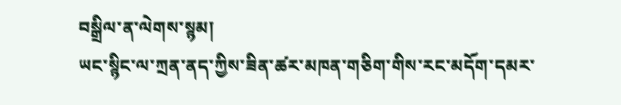བསྒྲིལ་ན་ལེགས་སྙམ།
ཡང་སྙིང་ལ་ཀྲན་ནད་ཀྱིས་ཟིན་ཚར་མཁན་གཅིག་གིས་རང་མདོག་དམར་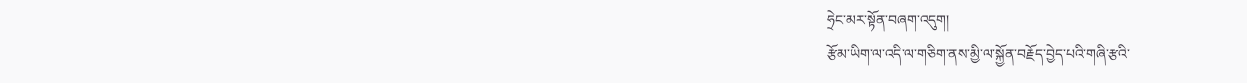ཧྲེང་མར་སྟོན་བཞག་འདུག།
རྩོམ་ཡིག་ལ་འདི་ལ་གཅིག་ནས་མྱི་ལ་སྐྱོན་བརྗོད་བྱེད་པའི་གཞི་རྩའི་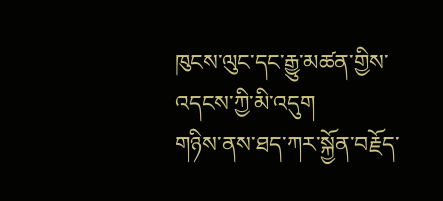ཁུངས་ལུང་དང་རྒྱུ་མཚན་གྱིས་འདངས་ཀྱི་མི་འདུག
གཉིས་ནས་ཐད་ཀར་སྐྱོན་བརྗོད་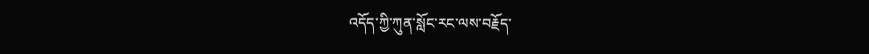འདོད་ཀྱི་ཀུན་སློང་རང་ལས་བརྗོད་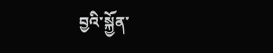བྱའི་སྐྱོན་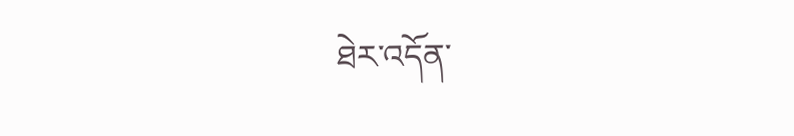ཐེར་འདོན་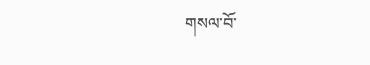གསལ་བོ་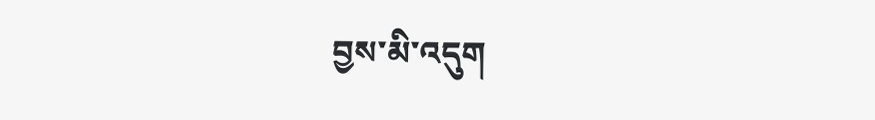བྱས་མི་འདུག